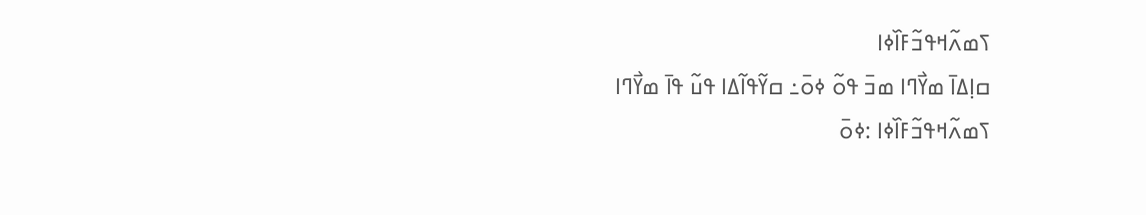ߖߘߍ߬ߞߟߏ߬ߓߊ߰ߦߊ
ߛߊ߲ߡߊ߫ ߘߌ߯ߣߊ ߘߏ߫ ߟߋ߬ ߦߋ߫߸ ߛߌ߬ߟߊ߬ߡߊ ߟߎ߬ ߟߊ߫ ߘߌ߯ߣߊ
ߖߘߍ߬ߞߟߏ߬ߓߊ߰ߦߊ :ߦߋ߫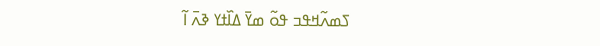ߖߘߍ߬ߞߟߏ ߟߋ߬ ߘߌ߫ ߡߊ߰ߙߌ ߢߍ߫ ߊ߬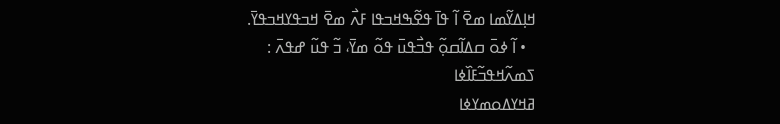ߞߊ߲ߡߌ߬ߘߊ ߘߐ߫ ߊ߬ ߟߊ߫ ߟߐ߬ߒߞߏߟߊ ߓߍ߯ ߘߐ߫ ߞߏߟߌߞߏߟߌ߫.
  • ߊ߬ ߦߋ߫ ߛߡߊ߬ߛߋ߲߬ ߟߏ߯ߟߎ߫ ߟߋ߬ ߘߌ߫، ߏ߬ ߟߎ߬ ߝߟߍ߫ :
ߖߘߍ߬ߞߟߏ߬ߓߊ߰ߦߊ
ߥߞߌߡߋߘߌߦߊ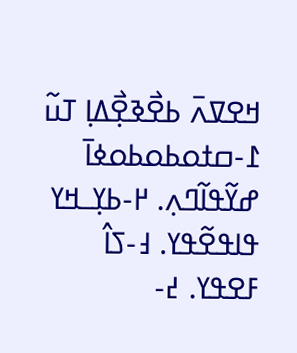ߞߐߜߍ߫ ߕߐ߯ߢߐ߲߯ߡߊ߲ ߠߎ߬
߁-ߛߙߋߕߋߕߋߦߊ߫ ߝߌ߬ߟߊ߬ߣߍ߲. ߂-ߕߌ߲ߺߞߌ ߟߊߟߐ߬ߟߌ. ߃-ߖߊ߮ ߓߐߟߌ. ߄-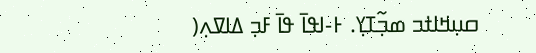ߛߎ߲ߞߊߙߏ ߘߏ߲߬ߠߌ߲. ߅-ߊߟߊ߫ ߟߊ߫ ߓߏ߲ ߡߊߜߍ߲(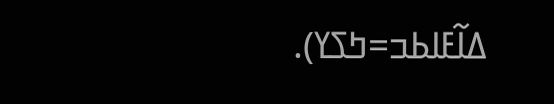ߡߊ߬ߓߊߕߏ=ߤߖߌ).